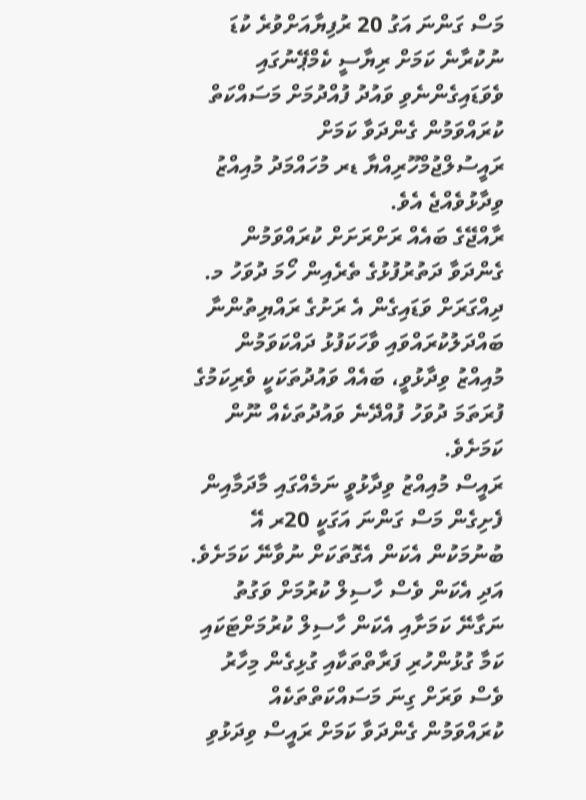މަސް ގަންނަ އަގު 20 ރުފިޔާއަށްވުރެ ކުޑަ ނުކުރާނެ ކަމަށް ރިޔާސީ ކެމްޕޭނުގައި ވެވަޑައިގެންނެވި ވައުދު ފުއްދުމަށް މަސައްކަތް ކުރައްވަމުން ގެންދަވާ ކަމަށް ރައީސުލްޖުމްހޫރިއްޔާ ޑރ މުހައްމަދު މުއިއްޒު ވިދާޅުވެއްޖެ އެވެ.
ރާއްޖޭގެ ބައެއް ރަށްރަށަށް ކުރައްވަމުން ގެންދަވާ ދަތުރުފުޅުގެ ތެރެއިން ހޯމަ ދުވަހު މ. ދިއްގަރަށް ވަޑައިގެން އެ ރަށުގެ ރައްޔިތުންނާ ބައްދަލުކުރައްވައި ވާހަކަފުޅު ދައްކަވަމުން މުއިއްޒު ވިދާޅުވީ، ބައެއް ވައުދުތަކަކީ ވެރިކަމުގެ ފުރަތަމަ ދުވަހު ފުއްދޭނެ ވައުދުތަކެއް ނޫން ކަމަށެވެ.
ރައީސް މުއިއްޒު ވިދާޅުވީ ނަމެއްގައި މާދަމާއިން ފެށިގެން މަސް ގަންނަ އަގަކީ 20ރ އޭ ބުނުމަކުން އެކަން އެގޮތަކަށް ނުވާނޭ ކަމަށެވެ. އަދި އެކަން ވެސް ހާސިލް ކުރުމަށް ވަގުތު ނަގާނޭ ކަމަށާއި އެކަން ހާސިލް ކުރުމަށްޓަކައި ކަމާ ގުޅުންހުރި ފަރާތްތަކާއި ގުޅިގެން މިހާރު ވެސް ވަރަށް ގިނަ މަސައްކަތްތަކެއް ކުރައްވަމުން ގެންދަވާ ކަމަށް ރައީސް ވިދަޅުވި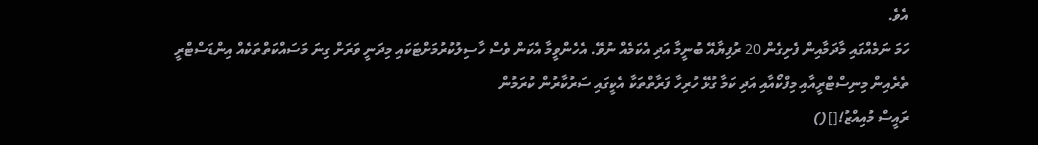އެވެ.
ހަމަ ނަމެއްގައި މާދަމާއިން ފެށިގެން 20 ރުފިޔާއޭ ބުނީމާ އަދި އެކަމެއް ނުވޭ. އެހެންވީމާ އެކަން ވެސް ހާސިލުކުރުމަށްޓަކައި މިދަނީ ވަރަށް ގިނަ މަސައްކަތްތަކެއް އިންޑަސްޓްރީ ތެރެއިން މިނިސްޓްރީއާއި މިފްކޯއާއި އަދި ކަމާ ގުޅޭ ހުރިހާ ފަރާތްތަކާ އެކީގައި ސަރުކާރުން ކުރަމުން
ރައީސް މުއިއްޒު![]()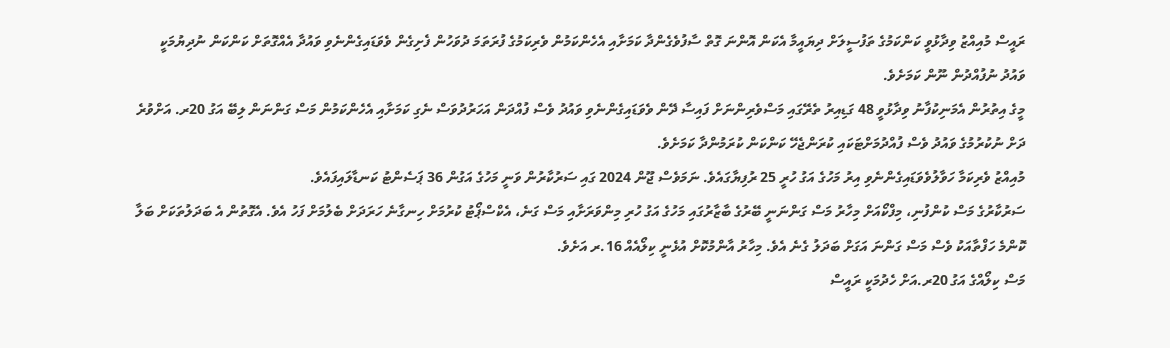ރައީސް މުއިއްޒު ވިދާޅުވީ ކަންކަމުގެ ތަފުސީލަށް ދިޔައީމާ އެކަން އޮންނަ ގޮތް ސާފުވެގެންދާ ކަމަށާއި އެހެންކަމުން ވެރިކަމުގެ ފުރަތަމަ ދުވަހުން ފެށިގެން ވެވަޑައިގެންނެވި ވައުދާ އެއްގޮތަށް ކަންކަން ނުދިޔުމަކީ ވައުދު ނުފުއްދުން ނޫން ކަމަށެވެ.
މީގެ އިތުރުން އެމަނިކުފާނު ވިދާޅުވީ 48 ގަޑިއިރު ތެރޭގައި މަސްވެރިންނަށް ފައިސާ ދޭން ވެވަޑައިގެންނެވި ވައުދު ވެސް ފުއްދަން އަހަރުދުވަސް ނެގި ކަމަށާއި އެހެންކަމުން މަސް ގަންނަން ލިބޭ އަގު 20ރ. އަށްވުރެ ދަށް ނުކުރުމުގެ ވައުދު ވެސް ފުއްދުމަށްޓަކައި ކުރަންޖެހޭ ކަންކަން ކުރަމުންދާ ކަމަށެވެ.
މުއިއްޒު ވެރިކަމާ ހަވާލުވެވަޑައިގެންނެވި އިރު މަހުގެ އަގު ހުރީ 25 ރުފިޔާގައެވެ. ނަމަވެސް ޖޫން 2024 ގައި ސަރުކާރުން ވަނީ މަހުގެ އަގުން 36 ޕަސެންޓު ކަނޑާލައިފައެވެ.
ސަރުކާރުގެ މަސް ކުންފުނި، މިފްކޯއަށް މިހާރު މަސް ގަންނަނީ ބޭރުގެ ބާޒާރުގައި މަހުގެ އަގު ހުރި މިންވަރަށާއި މަސް ގަނެ، އެކްސްޕޯޓު ކުރުމަށް ހިނގާނެ ހަރަދަށް ބެލުމަށް ފަހު އެވެ. އެގޮތުން އެ ބަދަލުތަކަށް ބަލާ ކޮންމެ ހަފްތާއަކު ވެސް މަސް ގަންނަ އަގަށް ބަދަލު ގެނެ އެވެ. މިހާރު އާންމުކޮށް އުޅެނީ ކިލޯއެއް 16.ރ އަށެވެ.
މަސް ކިލޯއްގެ އަގު 20ރ.އަށް ހެދުމަކީ ރައީސް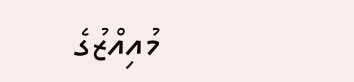މުއިއްޒުގެ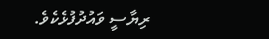ރިޔާސީ ވައުދުފުޅެކެވެ.